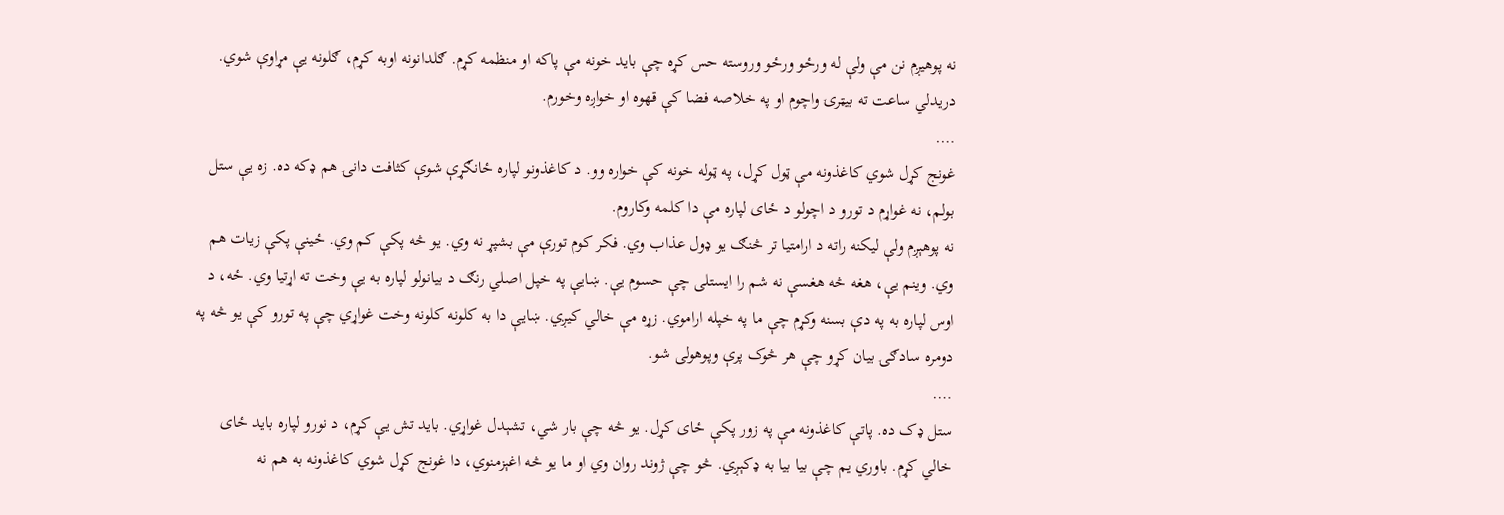نه پوهیږم نن مې ولې له ورځو ورځو وروسته حس کړه چې باید خونه مې پاکه او منظمه کړم. ګلدانونه اوبه کړم، ګلونه یې مړاوې شوي. دریدلي ساعت ته بیټرۍ واچوم او په خلاصه فضا کې قهوه او خواږه وخورم.
….
غونج کړل شوي کاغذونه مې ټول کړل، په ټوله خونه کې خواره وو. د کاغذونو لپاره ځانګړې شوې کثافت دانۍ هم ډکه ده. زه یې ستل بولم، نه غواړم د تورو د اچولو د ځای لپاره مې دا کلمه وکاروم.
نه پوهېږم ولې لیکنه راته د ارامتيا تر څنګ يو ډول عذاب وي. فکر کوم تورې مې بشپړ نه وي. يو څه پکې کم وي. ځينې پکې زيات هم وي. وينم یې، هغه څه هغسې نه شم را ايستلی چې حسوم یې. ښايې په خپل اصلي رنګ د بيانولو لپاره به یې وخت ته اړتيا وي. ځه، د اوس لپاره به په دې بسنه وکړم چې ما په خپله اراموي. زړه مې خالي کیږي. ښایې دا به کلونه کلونه وخت غواړي چې په تورو کې يو څه په دومره سادګۍ بیان کړو چې هر څوک پرې وپوهولی شو.
….
ستل ډک ده. پاتې کاغذونه مې په زور پکې ځای کړل. يو څه چې بار شي، تشېدل غواړي. بايد تش یې کړم، د نورو لپاره بايد ځای خالي کړم. باوري يم چې بیا بیا به ډکېږي. څو چې ژوند روان وي او ما يو څه اغېزمنوي، دا غونج کړل شوي کاغذونه به هم نه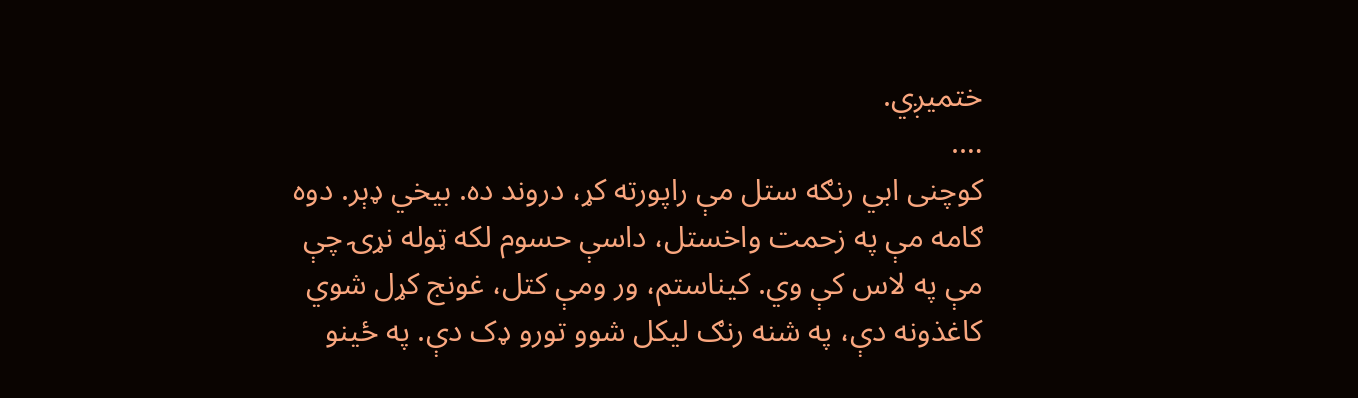ختميږي.
….
کوچنی ابي رنګه ستل مې راپورته کړ، دروند ده. بیخي ډېر. دوه ګامه مې په زحمت واخستل، داسې حسوم لکه ټوله نړۍ چې مې په لاس کې وي. کيناستم، ور ومې کتل، غونج کړل شوي کاغذونه دې، په شنه رنګ لیکل شوو تورو ډک دې. په ځينو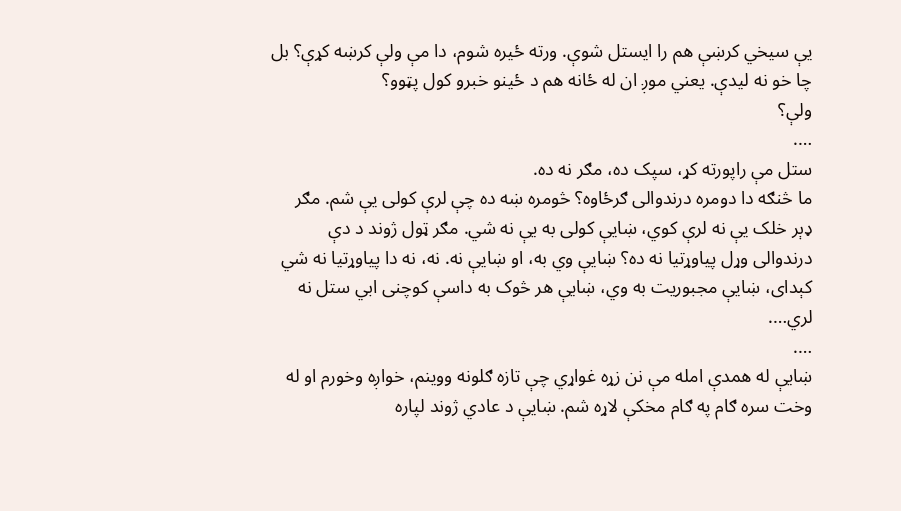یې سيخي کرښې هم را ایستل شوې. ورته ځیره شوم، دا مې ولې کرښه کړې؟ بل چا خو نه لیدې. يعني موږ ان له ځانه هم د ځينو خبرو کول پټوو؟
ولې؟
….
ستل مې راپورته کړ، سپک ده، مګر نه ده.
ما څنګه دا دومره درندوالی ګرځاوه؟ څومره ښه ده چې لرې کولی یې شم. مګر ډېر خلک یې نه لرې کوي، ښایې کولی به یې نه شي. مګر ټول ژوند د دې درندوالی وړل پياوړتيا نه ده؟ ښایې وي به، او ښایې نه. نه، نه دا پياوړتيا نه شي کېدای، ښایې مجبوريت به وي، ښایې هر څوک به داسې کوچنی ابي ستل نه لري….
….
ښایې له همدې امله مې نن زړه غواړي چې تازه ګلونه ووينم، خواږه وخورم او له وخت سره ګام په ګام مخکې لاړه شم. ښایې د عادي ژوند لپاره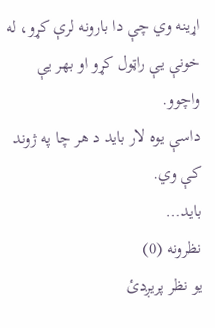اړينه وي چې دا بارونه لرې کړو، له خونې یې راټول کړو او بهر يې واچوو.
داسې يوه لار باید د هر چا په ژوند کې وي.
باید…
نظرونه (0)
یو نظر پریږدئ